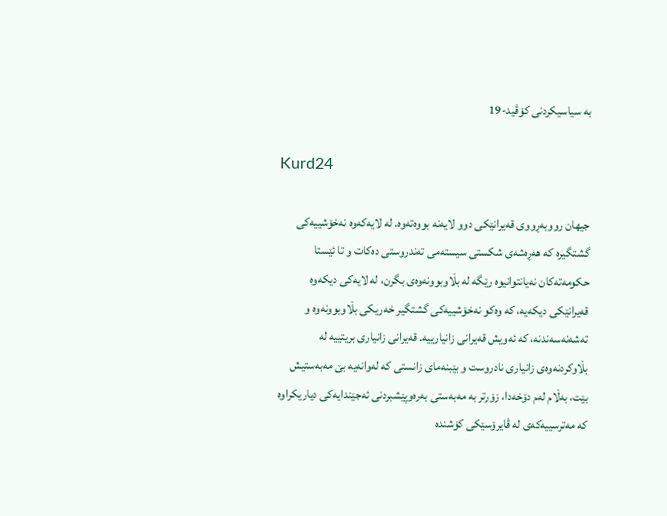به‌ سیاسیكردنی كۆڤید-19

Kurd24

جیهان رووبه‌ڕووی قه‌یرانێكی دوو لایه‌نه‌ بووەتەوە‌. له‌ لایه‌كه‌وه‌ نه‌خۆشییه‌كی گشتگیره‌ كه‌ هه‌ڕه‌شه‌ی شكستی سیسته‌می ته‌ندروستی ده‌كات و تا ئێستا حكومه‌ته‌كان نه‌یانتوانیوه‌ رێگه‌ له‌ بڵاوبوونه‌وه‌ی بگرن، له‌ لایه‌كی دیكه‌وه‌ قه‌یرانێكی دیكه‌یه‌، كه‌ وه‌كو نه‌خۆشییه‌كی گشتگیر خه‌ریكی بڵاوبوونه‌وه‌ و ته‌شه‌نه‌سه‌ندنه‌، كه‌ ئه‌ویش قه‌یرانی زانیارییه‌. قه‌یرانی زانیاری بریتییه‌ له‌ بڵاوكردنه‌وه‌ی زانیاری نادروست و بێبنه‌مای زانستی كه‌ له‌وانه‌یه‌ بێ مه‌به‌ستیش بێت، به‌ڵام له‌م دۆخه‌دا، زۆرتر به‌ مه‌به‌ستی به‌ره‌وپێشبردنی ئه‌جێندایه‌كی دیاریكراوه‌ كه‌ مه‌ترسییه‌كه‌ی له‌ ڤایرۆسێكی كۆشنده‌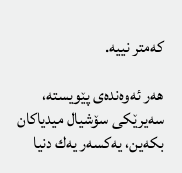كه‌متر نییه‌.

هه‌ر ئه‌وه‌نده‌ی پێویسته‌، سەیرێکی سۆشیال میدیاكان بكه‌ین، یه‌كسه‌ر یه‌ك دنیا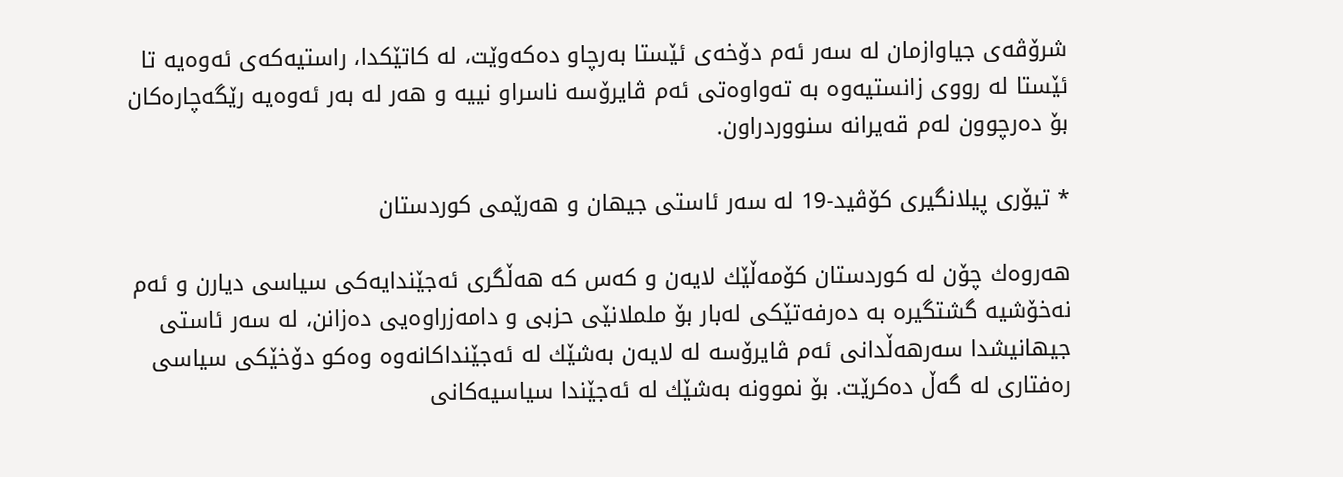شرۆڤه‌ی جیاوازمان له‌ سه‌ر ئه‌م دۆخه‌ی ئێستا بەرچاو دەکەوێت، له‌ كاتێكدا، راستیه‌كه‌ی ئه‌وه‌یه‌ تا ئێستا له‌ رووی زانستیه‌وه‌ به‌ ته‌واوه‌تی ئه‌م ڤایرۆسه‌ ناسراو نییه‌ و هه‌ر له‌ به‌ر ئه‌وه‌یه‌ رێگه‌چاره‌كان بۆ ده‌رچوون له‌م قه‌یرانه‌ سنووردراون.

* تیۆری پیلانگیری كۆڤید-19 له‌ سه‌ر ئاستی جیهان و هه‌رێمی كوردستان

هه‌روه‌ك چۆن له‌ كوردستان كۆمه‌ڵێك لایه‌ن و كه‌س كه‌ هه‌ڵگری ئه‌جێندایه‌كی سیاسی دیارن و ئه‌م نه‌خۆشیه‌ گشتگیره‌ به‌ ده‌رفه‌تێكی له‌بار بۆ ململانێی حزبی و دامه‌زراوه‌یی ده‌زانن، له‌ سه‌ر ئاستی جیهانیشدا سه‌رهه‌ڵدانی ئه‌م ڤایرۆسه‌ له‌ لایه‌ن به‌شێك له‌ ئه‌جێنداكانه‌وه‌ وه‌كو دۆخێكی سیاسی ره‌فتاری له‌ گه‌ڵ ده‌كرێت. بۆ نموونه‌ به‌شێك له‌ ئه‌جێندا سیاسیه‌كانی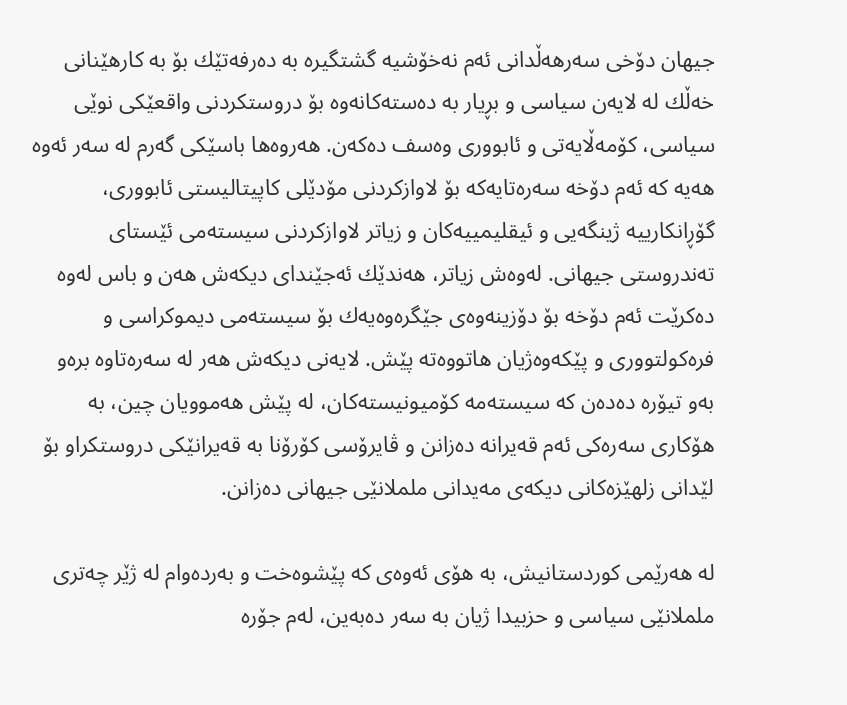جیهان دۆخی سه‌رهه‌ڵدانی ئه‌م نه‌خۆشیه‌ گشتگیره‌ به ده‌رفه‌تێك بۆ‌ به ‌كارهێنانی خه‌ڵك له‌ لایه‌ن سیاسی و بڕیار به‌ ده‌سته‌كانه‌وه‌ بۆ دروستكردنی واقعێكی نوێی سیاسی، كۆمه‌ڵایه‌تی و ئابووری وه‌سف ده‌كه‌ن. هه‌روه‌ها باسێكی گه‌رم له‌ سه‌ر ئه‌وه‌ هه‌یه‌ كه‌ ئه‌م دۆخه‌ سه‌ره‌تایه‌كه‌ بۆ لاوازكردنی مۆدێلی كاپیتالیستی ئابووری، گۆڕانكارییه‌ ژینگه‌یی و ئیقلیمییه‌كان و زیاتر لاوازكردنی سیسته‌می ئێستای ته‌ندروستی جیهانی. له‌وه‌ش زیاتر، هه‌ندێك ئه‌جێندای دیكه‌ش هه‌ن و باس له‌وه‌ ده‌كرێت ئه‌م دۆخه‌ بۆ دۆزینه‌وه‌ی جێگره‌وه‌یه‌ك بۆ سیسته‌می دیموكراسی و فره‌كولتووری و پێكه‌وه‌ژیان هاتووه‌ته‌ پێش. لایه‌نی دیكه‌ش هه‌ر له‌ سه‌ره‌تاوه‌ بره‌و به‌و تیۆره‌ ده‌ده‌ن كه‌ سیسته‌مه‌ كۆمیونیسته‌كان، له‌ پێش هه‌موویان چین، به‌ هۆكاری سه‌ره‌كی ئه‌م قه‌یرانه‌ ده‌زانن و ڤایرۆسی كۆرۆنا به‌ قه‌یرانێكی دروستكراو بۆ لێدانی زلهێزه‌كانی دیكه‌ی مه‌یدانی ململانێی جیهانی ده‌زانن.

له‌ هه‌رێمی كوردستانیش، به‌ هۆی ئه‌وه‌ی كه‌ پێشوه‌خت و به‌رده‌وام له‌ ژێر چه‌تری ململانێی سیاسی و حزبیدا ژیان به‌ سه‌ر ده‌بەین، له‌م جۆره‌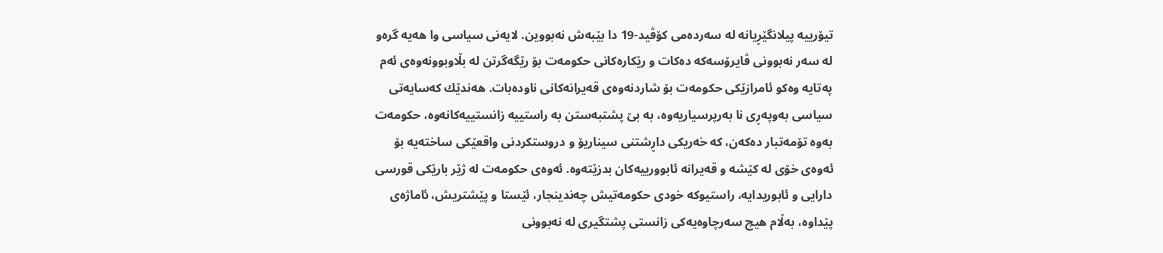تیۆرییه‌ پیلانگێڕیانه‌ له‌ سه‌رده‌می كۆڤید-19 دا بێبه‌ش نه‌بووین. لایه‌نی سیاسی وا هه‌یه‌‌ گره‌و له‌ سه‌ر نه‌بوونی ڤایرۆسه‌كه‌ ده‌كات و رێكاره‌كانی حكومه‌ت بۆ رێگه‌گرتن له‌ بڵاوبوونه‌وه‌ی ئه‌م په‌تایه‌ وه‌كو ئامرازێكی حكومه‌ت بۆ شاردنه‌وه‌ی قه‌یرانه‌كانی ناوده‌بات. هه‌ندێك كه‌سایه‌تی سیاسی به‌وپه‌ڕی نا به‌رپرسیاریه‌وه‌، به‌ بێ پشتبه‌ستن به‌ راستییه‌ زانستییه‌كانه‌وه‌، حكومه‌ت به‌وه‌ تۆمه‌تبار ده‌كه‌ن، کە‌ خه‌ریكی داڕشتنی سیناریۆ و دروستكردنی واقعێكی ساخته‌یه‌ بۆ ئه‌وه‌ی خۆی له‌ كێشه‌ و قه‌یرانه‌ ئابوورییه‌كان بدزێته‌وه‌. ئه‌وه‌ی‌ حكومه‌ت له‌ ژێر بارێكی قورسی دارایی و ئابوریدایه‌، راستیوكه‌‌ خودی حكومه‌تیش چه‌ندینجار، ئێستا و پێشتریش، ئاماژه‌ی پێداوه‌، به‌ڵام هیچ سه‌رچاوه‌یه‌كی زانستی پشتگیری له‌ نه‌بوونی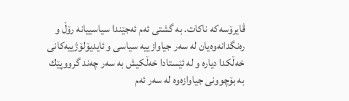ڤایرۆسه‌كه‌ ناكات. به‌ گشتی ئه‌م ئه‌جێندا سیاسییانه‌ رۆڵ و ره‌نگدانه‌وه‌یان له‌ سه‌ر جیاوازییه‌ سیاسی و ئایدیۆلۆژییه‌كانی خه‌ڵكدا دیاره‌ و له‌ ئێستادا خه‌ڵكیش به‌ سه‌ر چه‌ند گرووپێك به‌ بۆچوونی جیاوازه‌وه‌ له‌ سه‌ر ئه‌م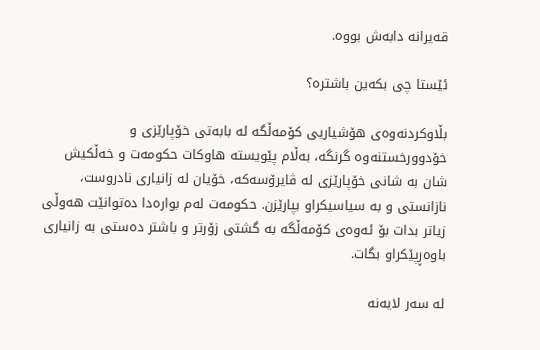قه‌یرانه‌ دابه‌ش بووه‌‌.

ئێستا چی بكه‌ین باشتره‌؟

بڵاوكردنه‌وه‌ی هۆشیاریی كۆمه‌ڵگە له‌ بابه‌تی خۆپارێزی و خۆدوورخستنه‌وه گرنگه،‌ به‌ڵام پێویسته‌ هاوكات حكومه‌ت و خه‌ڵكیش شان به‌ شانی خۆپارێزی له‌ ڤایرۆسه‌كه‌، خۆیان له‌ زانیاری نادروست، نازانستی و به‌ سیاسیكراو بپارێزن. حكومه‌ت له‌م بواره‌دا ده‌توانێت هه‌وڵی زیاتر بدات بۆ ئه‌وه‌ی كۆمه‌ڵگە به‌ گشتی زۆرتر و باشتر ده‌ستی به‌ زانیاری باوه‌ڕپێكراو بگات.

له‌ سه‌ر لایه‌نه‌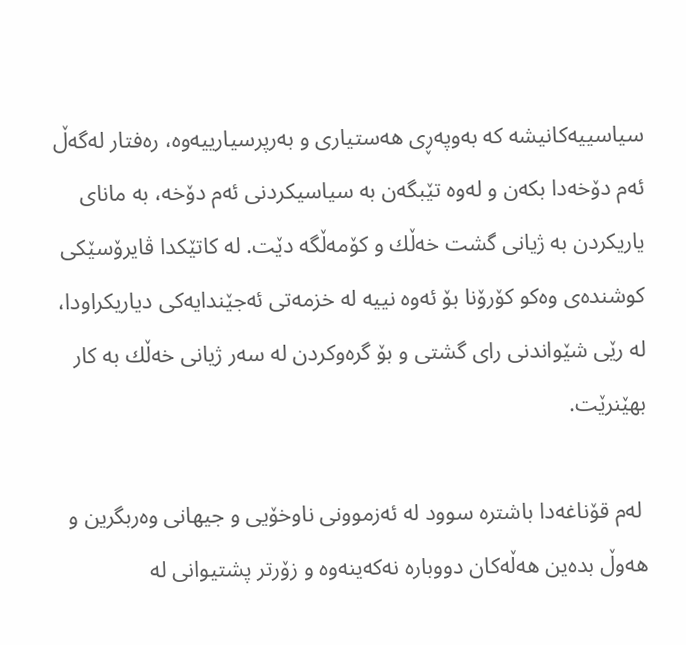سیاسییه‌كانیشه‌ كه‌ به‌وپه‌ڕی هه‌ستیاری و به‌رپرسیارییه‌وه،‌ ره‌فتار له‌گه‌ڵ ئه‌م دۆخه‌دا بكه‌ن و له‌وه‌ تێبگه‌ن‌ به‌ سیاسیكردنی ئه‌م دۆخه،‌ به‌ مانای یاریكردن به‌ ژیانی گشت خه‌ڵك و كۆمه‌ڵگە دێت. له‌ كاتێكدا ڤایرۆسێكی كوشنده‌ی وه‌كو كۆرۆنا بۆ ئه‌وه‌ نییه‌ له‌ خزمه‌تی ئه‌جێندایه‌كی دیاریكراودا، له‌ رێی شێواندنی رای گشتی و بۆ گره‌وكردن له‌ سه‌ر ژیانی خه‌ڵك به‌ كار بهێنرێت.

 له‌م قۆناغه‌دا باشتره‌ سوود له‌ ئه‌زموونی ناوخۆیی و جیهانی وه‌ربگرین و هه‌وڵ بده‌ین هه‌ڵه‌كان دووباره‌ نه‌كه‌ینه‌وه‌ و زۆرتر پشتیوانی له‌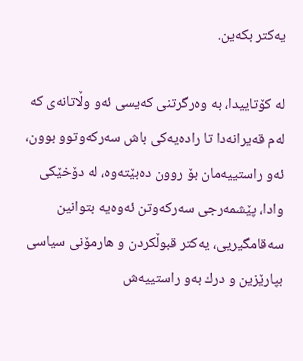یه‌كتر بكه‌ین.

له‌ كۆتاییدا، به‌ وه‌رگرتنی كه‌یسی ئه‌و وڵاتانه‌ی كه‌ له‌م قه‌یرانه‌دا تا راده‌یه‌كی باش سه‌ركه‌وتوو بوون، ئه‌و راستییه‌مان‌ بۆ روون ده‌بێته‌وه‌، له‌ دۆخێكی وادا، پێشمه‌رجی سه‌ركه‌وتن ئه‌وه‌یه‌ بتوانین سه‌قامگیریی، یه‌كتر قبوڵكردن و هارمۆنی سیاسی بپارێزین و درك به‌و راستییه‌ش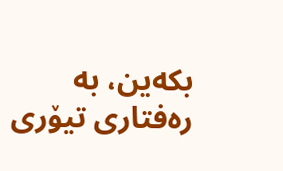بكه‌ین،‌ به‌ ره‌فتاری تیۆری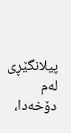پیلانگێڕی له‌م دۆخه‌دا،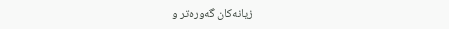زیانه‌كان گه‌وره‌تر و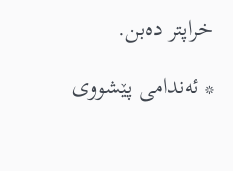خراپتر ده‌بن.

* ئەندامی پێشووی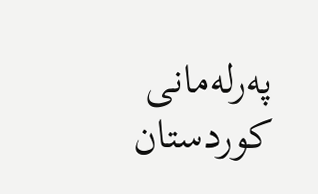پەرلەمانی کوردستان